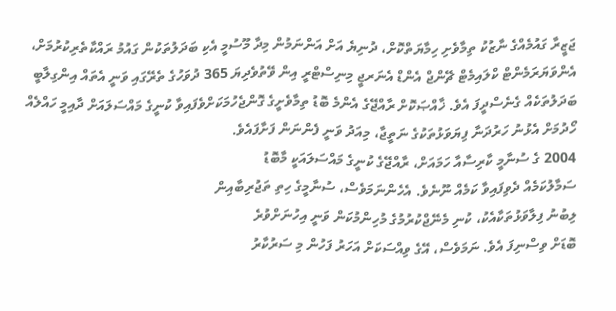ޖަޒީރާ ގައުމެއްގެ ނާޒުކު ތިމާވެށި ހިމާޔަތްކޮށް، ދުނިޔެ އަށް އަންނަމުން މިދާ މޫސުމީ އެކި ބަދަލުތަކުން ގައުމު ރައްކާތެރިކުރުމަށް، އެންވަޔަރަމެންޓް ކްލައިމެޓް ޗޭންޖް އެންޑް އެނަރޖީ މިނިސްޓްރީ އިން ވޭތުވެދިޔަ 365 ދުވަހުގެ ތެރޭގައި ވަނީ އެތައް އިންގިލާބީ ބަދަލުތަކެއް ގެނެސްދީފަ އެވެ. ޚާއްޞަކޮށް ރާއްޖޭގެ އެންމެ ބޮޑު ތިމާވެށީގެ ގޮންޖެހުމަކަށްވެފައިވާ ކުނީގެ މައްސަލައަށް ދާއިމީ ހައްލެއް ހޯދުމަށް އެޅުނު ހަރުދަނާ ފިޔަވަޅުތަކުގެ ނަތީޖާ، މިއަދު ވަނީ ފެންނަން ފަށާފައެވެ.
2004 ގެ ސުނާމީ ކާރިސާއާ ހަމައަށް، ރާއްޖޭގެ ކުނީގެ މައްސަލައަކީ މާބޮޑު
ސަމާލުކަމެއް ދެވިފައިވާ ކަމެއް ނޫނެވެ. އެހެންނަމަވެސް، ސުނާމީގެ ހިތި ތަޖުރިބާއިން
ލިބުނު ފިލާވަޅުތަކާއެކު، ކުނި މެނޭޖްކުރުމުގެ މުހިންމުކަން ވަނީ އިހުނަށްވުރެ
ބޮޑަށް ވިސްނިފަ އެވެ. ނަމަވެސް، އޭގެ ވިއްސަކަށް އަހަރު ފަހުން މި ސަރުކާރު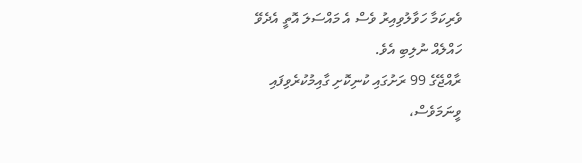ވެރިކަމާ ހަވާލުވިއިރު ވެސް އެ މައްސަލަ އޮތީ އެދެވޭ ހައްލެއް ނުލިބި އެވެ.
ރާއްޖޭގެ 99 ރަށުގައި ކުނިކޮށި ގާއިމުކުރެވިފައި ވީނަމަވެސް،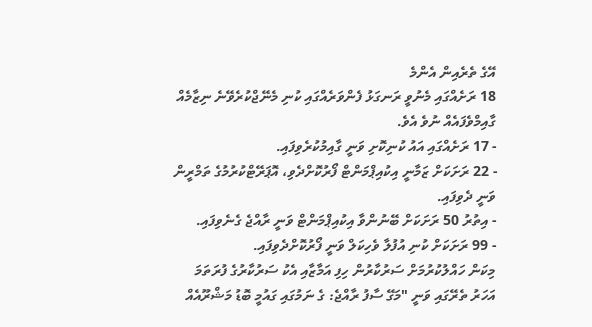އޭގެ ތެރެއިން އެންމެ
18 ރަށެއްގައި މެނުވީ ރަނގަޅު ފެންވަރެއްގައި ކުނި މެނޭޖްކުރެވޭނެ ނިޒާމެއް
ގާއިމްވެފައެއް ނުވެ އެވެ.
- 17 ރަށެއްގައި އައު ކުނިކޮށި ވަނީ ގާއިމުކުރެވިފައި.
- 22 ރަށަކަށް ޒަމާނީ އިކުއިޕްމަންޓް ފޯރުކޮށްދެވި، އޮޕަރޭޓްކުރުމުގެ ތަމްރީން
ވަނީ ދެވިފައި.
- އިތުރު 50 ރަށަކަށް ބޭނުންވާ އިކުއިޕްމަންޓް ވަނީ ރާއްޖެ ގެނެވިފައި.
- 99 ރަށަކަށް ކުނި އުފުލާ ވެހިކަލް ވަނީ ފޯރުކޮށްދެވިފައި.
މިކަން ހައްލުކުރުމަށް ސަރުކާރުން ހިފި އަމާޒާއި އެކު ސަރުކާރުގެ ފުރަތަމަ
އަހަރު ތެރޭގައި ވަނީ "މަގޭ ސާފު ރާއްޖެ: ގެ ނަމުގައި ގައުމީ ބޮޑު މަޝްރޫއެއް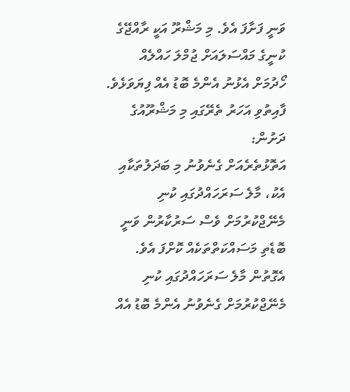ވަނީ ފަށާފަ އެވެ. މި މަޝްރޫ އަކީ ރާއްޖޭގެ ކުނީގެ މައްސަލައަށް ޖުމްލަ ހައްލެއް
ހޯދުމަށް އެޅުނު އެންމެ ބޮޑު އެއް ފިޔަވަޅެވެ. ފާއިތުވި އަހަރު ތެރޭގައި މި މަޝްރޫއުގެ
ދަށުން:
އަތޮޅުތެރެއަށް ގެނެވުނު މި ބަދަލުތަކާއި އެކު، މާލެ ސަރަހައްދުގައި ކުނި މެނޭޖްކުރުމަށް ވެސް ސަރުކާރުން ވަނީ ބޮޑެތި މަސައްކަތްތަކެއް ކޮށްފަ އެވެ. އެގޮތުން މާލެ ސަރަހައްދުގައި ކުނި މެނޭޖްކުރުމަށް ގެނެވުނު އެންމެ ބޮޑު އެއް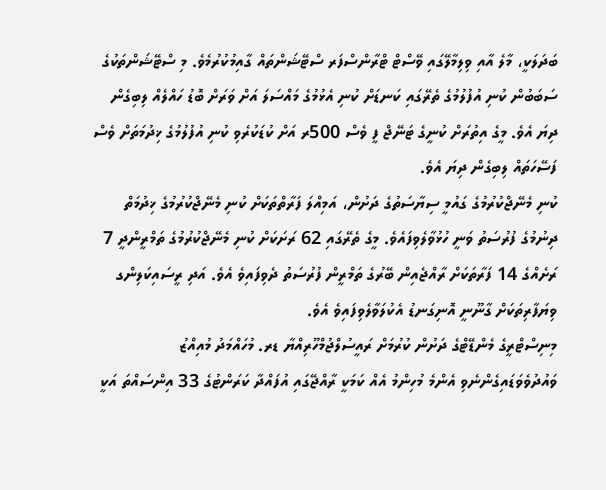ބަދަލަކީ، މާލެ އާއި ވިލިމާލޭގައި ވޭސްޓް ޓްރާންސްފަރ ސްޓޭޝަންތައް ގާއިމުކުރުމެވެ. މި ސްޓޭޝަންތަކުގެ ސަބަބުން ކުނި އުފުލުމުގެ ތެރޭގައި ކަނޑަށް ކުނި އެޅުމުގެ މައްސަލަ އަށް ވަރަށް ބޮޑު ހައްލެއް ލިބިގެން ދިޔަ އެވެ. މީގެ އިތުރަށް ކުނީގެ ޓަނޭޖް ފީ ވެސް 500ރ އަށް ކުޑަކުރެވި ކުނި އުފުލުމުގެ ޚިދުމަތަށް ވެސް ފަސޭހަތައް ލިބިގެން ދިޔަ އެވެ.
ކުނި މެނޭޖްކުރުމުގެ ގައުމީ ސިޔާސަތުގެ ދަށުން، އަމިއްލަ ފަރާތްތަކަށް ކުނި މެނޭޖްކުރުމުގެ ޚިދުމަތް ދިނުމުގެ ފުރުސަތު ވަނީ ހުޅުވާލެވިފައެވެ. މީގެ ތެރޭގައި 62 ރަށަކަށް ކުނި މެނޭޖްކުރުމުގެ ތަމްރީންދީ 7 ރަށެއްގެ 14 ފަރާތަކަށް ރާއްޖެއިން ބޭރުގެ ތަމްރީން ފުރުސަތު ދެވިފައިވެ އެވެ. އަދި ރީސައިކަލިންގ ވިޔަފާރިތަކަށް ގާނޫނީ އޮނިގަނޑު އެކުލަވާލެވިފައިވެ އެވެ.
މިނިސްޓްރީގެ މެންޑޭޓްގެ ދަށުން ކުރުމަށް ރައީސުލްޖުމްހޫރިއްޔާ ޑރ. މުހައްމަދު މުއިއްޒު ވައުދުވެވަޑައިގެންނެވި އެންމެ މުހިންމު އެއް ކަމަކީ ރާއްޖޭގައި އުފައްދާ ކަރަންޓުގެ 33 އިންސައްތަ އަކީ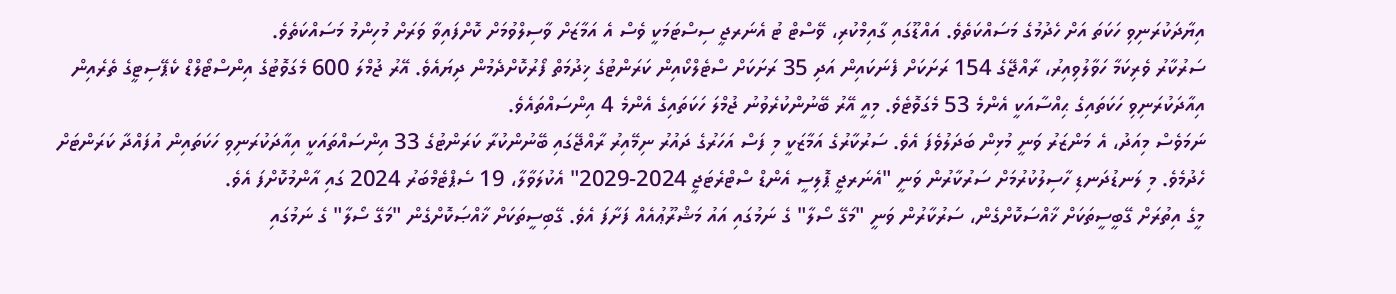އިޔާދަކުރަނިވި ހަކަތަ އަށް ހެދުމުގެ މަސައްކަތެވެ. އައްޑޫގައި ގާއިމްކުރި، ވޭސްޓް ޓު އެނަރޖީ ސިސްޓަމަކީ ވެސް އެ އަމާޒަށް ވާސިލްވުމަށް ކޮށްފައިވާ ވަރަށް މުހިންމު މަސައްކަތެވެ.
ސަރުކާރު ވެރިކަމާ ހަވާލުވިއިރު، ރާއްޖޭގެ 154 ރަށަކަށް ފެނަކައިން އަދި 35 ރަށަކަށް ސްޓެލްކޯއިން ކަރަންޓުގެ ޚިދުމަތް ފޯރުކޮށްދެމުން ދިޔައެވެ. އޭރު ޖުމްލަ 600 މެގަވޮޓުގެ އިންސްޓޯލްޑް ކެޕޭސިޓީގެ ތެރެއިން އިއާދަކުރަނިވި ހަކަތައިގެ ޙިއްސާއަކީ އެންމެ 53 މެގަވޮޓެވެ. މިއީ އޭރު ބޭނުންކުރެވުނު ޖުމްލަ ހަކަތައިގެ އެންމެ 4 އިންސައްތައެވެ.
ނަމަވެސް މިއަދު، އެ މަންޒަރު ވަނީ މުޅިން ބަދަލުވެފަ އެވެ. ސަރުކާރުގެ އަމާޒަކީ މި ފަސް އަހަރުގެ ދައުރު ނިމޭއިރު ރާއްޖޭގައި ބޭނުންކުރާ ކަރަންޓުގެ 33 އިންސައްތައަކީ އިއާދަކުރަނިވި ހަކަތައިން އުފައްދާ ކަރަންޓަށް ހެދުމެވެ. މި ލަނޑުދަނޑި ހާސިލުކުރުމަށް ސަރުކާރުން ވަނީ "އެނަރޖީ ޕޮލިސީ އެންޑް ސްޓްރެޓަޖީ 2024-2029" އެކުލަވާލާ، 19 ސެޕްޓެމްބަރު 2024 ގައި އާންމުކޮށްފަ އެވެ.
މީގެ އިތުރަށް ގޭބީސީތަކަށް ޚާއްސަކޮށްގެން، ސަރުކާރުން ވަނީ "މަގޭ ސޯލާ" ގެ ނަމުގައި އައު މަޝްރޫޢުއެއް ފަށާފަ އެވެ. ގޭބިސީތަކަށް ޚާއްޞަކޮށްގެން "މަގޭ ސޯލާ" ގެ ނަމުގައި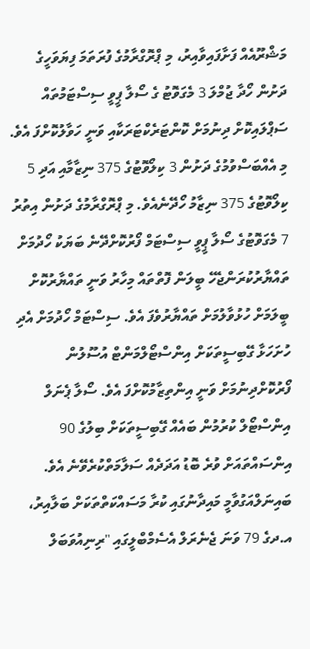މަޝްރޫއެއް ފަށާފައިވާއިރު، މި ޕްރޮގްރާމުގެ ފުރަތަމަ ފިޔަވަހީގެ ދަށުން ހޯދާ ޖުމްލަ 3 މެގަވޮޓު ގެ ސޯލާ ޕީވީ ސިސްޓަމުތައް ސަޕްލައިކޮށް ދިނުމަށް ކޮންޓަރެކްޓަރަކާއި ވަނީ ހަވާލުކޮށްފަ އެވެ. މި އެއްބަސްވުމުގެ ދަށުން 3 ކިލޯވޮޓުގެ 375 ނިޒާމާއި އަދި 5 ކިލޯވޮޓުގެ 375 ނިޒާމު ހޯދޭނެއެވެ. މި ޕްރޮގްރާމުގެ ދަށުން އިތުރު 7 މެގަވޮޓުގެ ސޯލާ ޕީވީ ސިސްޓަމް ފޯރުކޮށްދޭނެ ބަޔަކު ހޯދުމަށް ތައްޔާރުކުރަންޖެހޭ ބީލަން ފޮތްތައް މިހާރު ވަނީ ތައްޔާރުކޮށް ބީލަމަށް ހުޅުވާލުމަށް ތައްޔާރުވެފަ އެވެ. ސިސްޓަމް ހޯދުމަށް އެދި ހުށަހަޅާ ގޭބިސީތަކަށް އިންސްޓޯލްމަންޓް އުސޫލުން ފޯރުކޮށްދިނުމަށް ވަނީ އިންތިޒާމުކޮށްފަ އެވެ. ސޯލާ ޕެނަލް އިންސްޓޯލް ކުރުމުން ބައެއް ގޭބިސީތަކަށް ބިލުގެ 90 އިންސައްތައަށް ވުރެ ބޮޑު އަދަދެއް ސަލާމަތްކުރެވޭނެ އެވެ.
ބައިނަލްއަގުވާމީ މައިދާނުގައި ކުރާ މަސައްކަތްތަކަށް ބަލާއިރު، އ.ދގެ 79 ވަނަ ޖެނެރަލް އެސެމްބްލީގައި "ރިނިއުވަބަލް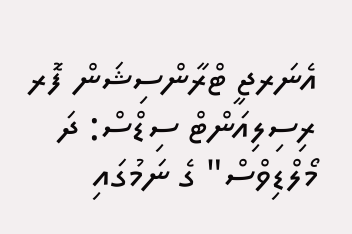އެނަރޖީ ޓްރާންސިޝަން ފޮރ ރިސިލިއަންޓް ސިޑްސް: ދަ މޯލްޑިވްސް" ގެ ނަމުގައި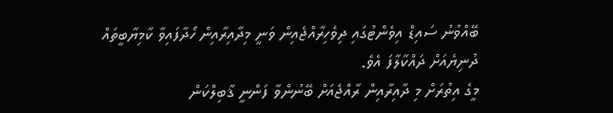ބޭއްވުނު ސައިޑް އިވެންޓުގައި ދިވެހިރާއްޖެއިން ވަނީ މިދާއިރާއިން ހޯދާފައިވާ ކާމިޔާބީތައް ދުނިޔެއަށް ދައްކާލާފަ އެވެ.
މީގެ އިތުރަށް މި ދާއިރާއިން ރާއްޖެއަށް ބޭނުންވާ ފަންނީ ޤާބިލްކަން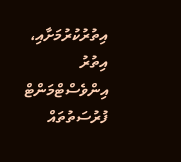އިތުރުކުރުމަށާއި، އިތުރު އިންވެސްޓްމަންޓް ފުރުސަތުތައް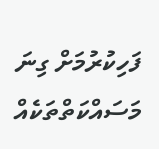ފަހިކުރުމަށް ގިނަ މަސައްކަތްތަކެއް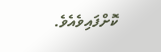ކޮށްފައިވެއެވެ.